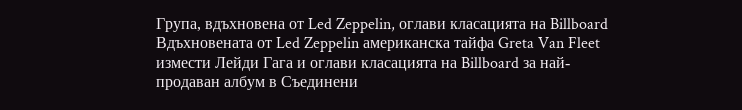Група, вдъхновена от Led Zeppelin, оглави класацията на Billboard
Вдъхновената от Led Zeppelin американска тайфа Greta Van Fleet измести Лейди Гага и оглави класацията на Billboard за най-продаван албум в Съединени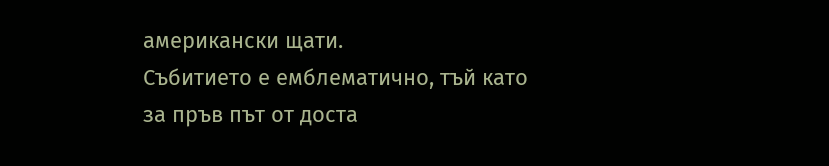американски щати.
Събитието е емблематично, тъй като за пръв път от доста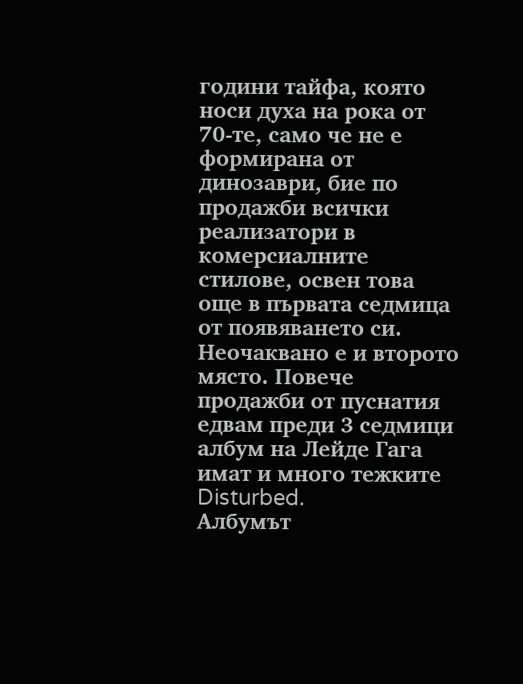години тайфа, която носи духа на рока от 70-те, само че не е формирана от динозаври, бие по продажби всички реализатори в комерсиалните стилове, освен това още в първата седмица от появяването си.
Неочаквано е и второто място. Повече продажби от пуснатия едвам преди 3 седмици албум на Лейде Гага имат и много тежките Disturbed.
Албумът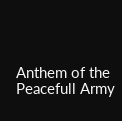Anthem of the Peacefull Army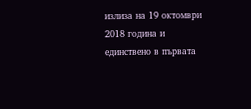излиза на 19 октомври 2018 година и единствено в първата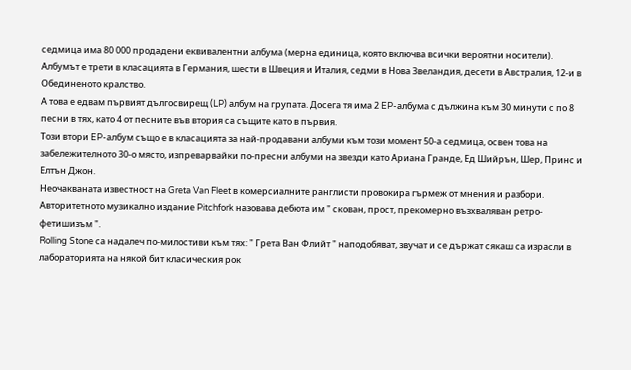седмица има 80 000 продадени еквивалентни албума (мерна единица, която включва всички вероятни носители).
Албумът е трети в класацията в Германия, шести в Швеция и Италия, седми в Нова Звеландия, десети в Австралия, 12-и в Обединеното кралство.
А това е едвам първият дългосвирещ (LP) албум на групата. Досега тя има 2 EP-албума с дължина към 30 минути с по 8 песни в тях, като 4 от песните във втория са същите като в първия.
Този втори EP-албум също е в класацията за най-продавани албуми към този момент 50-а седмица, освен това на забележителното 30-о място, изпреварвайки по-пресни албуми на звезди като Ариана Гранде, Ед Шийрън, Шер, Принс и Елтън Джон.
Неочакваната известност на Greta Van Fleet в комерсиалните ранглисти провокира гърмеж от мнения и разбори. Авторитетното музикално издание Pitchfork назовава дебюта им " скован, прост, прекомерно възхваляван ретро-фетишизъм ".
Rolling Stone са надалеч по-милостиви към тях: " Грета Ван Флийт " наподобяват, звучат и се държат сякаш са израсли в лабораторията на някой бит класическия рок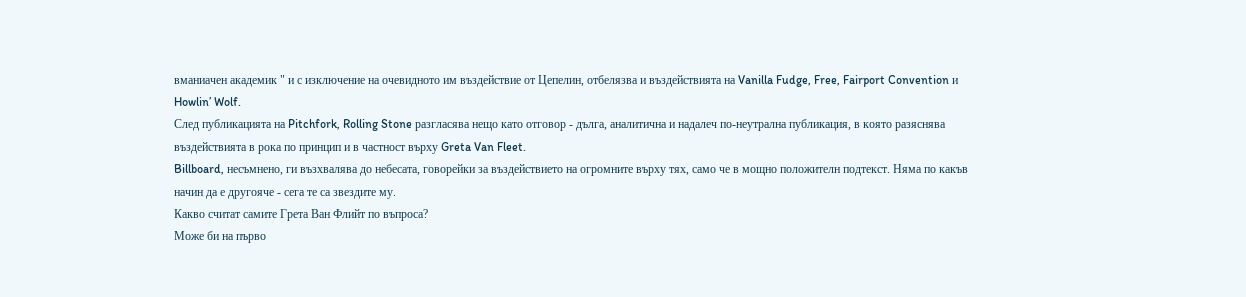вманиачен академик " и с изключение на очевидното им въздействие от Цепелин, отбелязва и въздействията на Vanilla Fudge, Free, Fairport Convention и Howlin’ Wolf.
След публикацията на Pitchfork, Rolling Stone разгласява нещо като отговор - дълга, аналитична и надалеч по-неутрална публикация, в която разяснява въздействията в рока по принцип и в частност върху Greta Van Fleet.
Billboard, несъмнено, ги възхвалява до небесата, говорейки за въздействието на огромните върху тях, само че в мощно положителн подтекст. Няма по какъв начин да е другояче - сега те са звездите му.
Какво считат самите Грета Ван Флийт по въпроса?
Може би на първо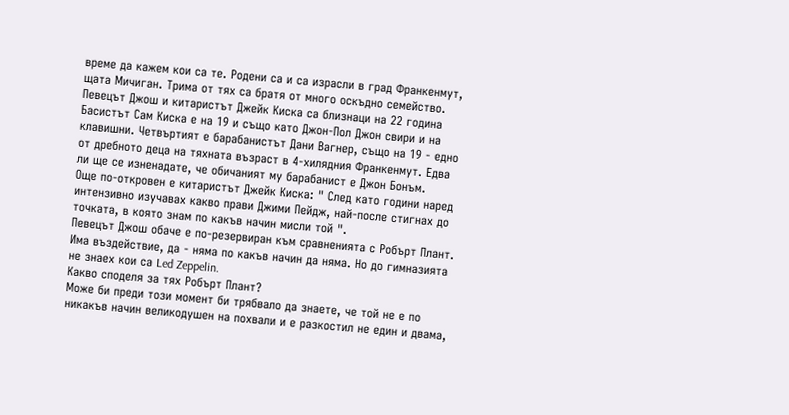време да кажем кои са те. Родени са и са израсли в град Франкенмут, щата Мичиган. Трима от тях са братя от много оскъдно семейство. Певецът Джош и китаристът Джейк Киска са близнаци на 22 година Басистът Сам Киска е на 19 и също като Джон-Пол Джон свири и на клавишни. Четвъртият е барабанистът Дани Вагнер, също на 19 - едно от дребното деца на тяхната възраст в 4-хилядния Франкенмут. Едва ли ще се изненадате, че обичаният му барабанист е Джон Бонъм.
Още по-откровен е китаристът Джейк Киска: " След като години наред интензивно изучавах какво прави Джими Пейдж, най-после стигнах до точката, в която знам по какъв начин мисли той ".
Певецът Джош обаче е по-резервиран към сравненията с Робърт Плант. Има въздействие, да - няма по какъв начин да няма. Но до гимназията не знаех кои са Led Zeppelin.
Какво споделя за тях Робърт Плант?
Може би преди този момент би трябвало да знаете, че той не е по никакъв начин великодушен на похвали и е разкостил не един и двама,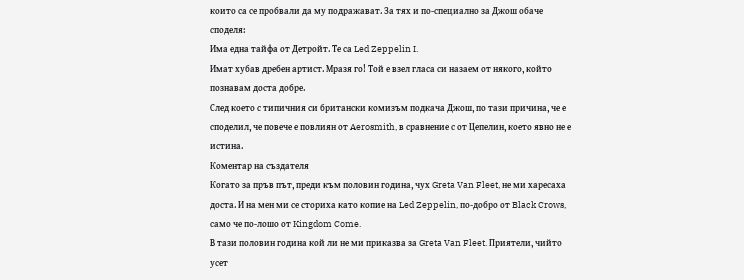които са се пробвали да му подражават. За тях и по-специално за Джош обаче споделя:
Има една тайфа от Детройт. Те са Led Zeppelin I.
Имат хубав дребен артист. Мразя го! Той е взел гласа си назаем от някого, който познавам доста добре.
След което с типичния си британски комизъм подкача Джош, по тази причина, че е споделил, че повече е повлиян от Aerosmith, в сравнение с от Цепелин, което явно не е истина.
Коментар на създателя
Когато за пръв път, преди към половин година, чух Greta Van Fleet, не ми харесаха доста. И на мен ми се сториха като копие на Led Zeppelin, по-добро от Black Crows, само че по-лошо от Kingdom Come.
В тази половин година кой ли не ми приказва за Greta Van Fleet. Приятели, чийто усет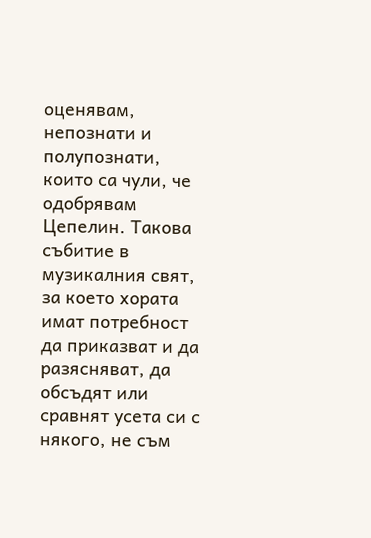оценявам, непознати и полупознати, които са чули, че одобрявам Цепелин. Такова събитие в музикалния свят, за което хората имат потребност да приказват и да разясняват, да обсъдят или сравнят усета си с някого, не съм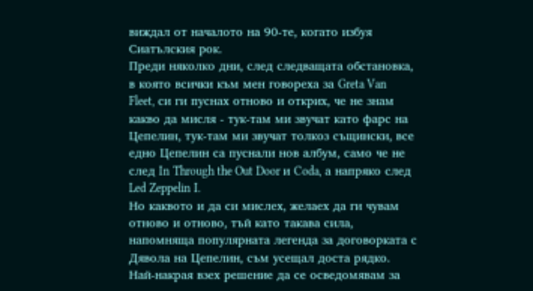виждал от началото на 90-те, когато избуя Сиатълския рок.
Преди няколко дни, след следващата обстановка, в която всички към мен говореха за Greta Van Fleet, си ги пуснах отново и открих, че не знам какво да мисля - тук-там ми звучат като фарс на Цепелин, тук-там ми звучат толкоз същински, все едно Цепелин са пуснали нов албум, само че не след In Through the Out Door и Coda, а напряко след Led Zeppelin I.
Но каквото и да си мислех, желаех да ги чувам отново и отново, тъй като такава сила, напомняща популярната легенда за договорката с Дявола на Цепелин, съм усещал доста рядко.
Най-накрая взех решение да се осведомявам за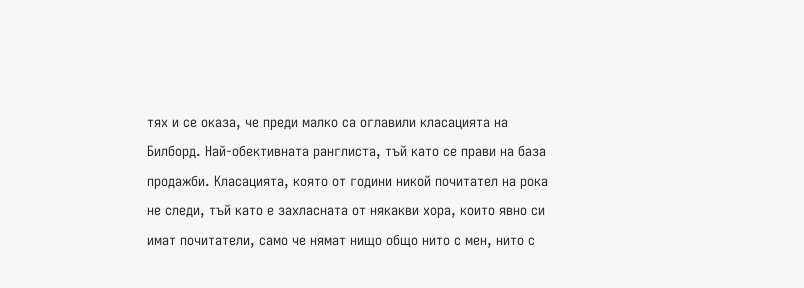тях и се оказа, че преди малко са оглавили класацията на Билборд. Най-обективната ранглиста, тъй като се прави на база продажби. Класацията, която от години никой почитател на рока не следи, тъй като е захласната от някакви хора, които явно си имат почитатели, само че нямат нищо общо нито с мен, нито с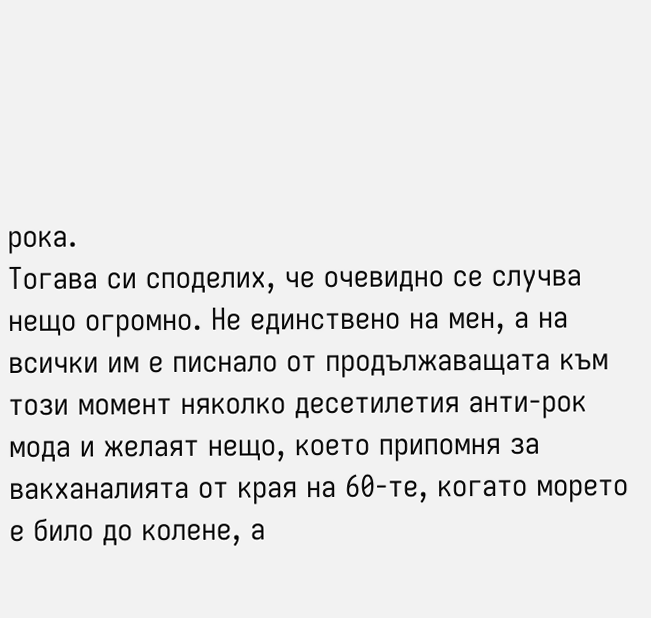рока.
Тогава си споделих, че очевидно се случва нещо огромно. Не единствено на мен, а на всички им е писнало от продължаващата към този момент няколко десетилетия анти-рок мода и желаят нещо, което припомня за вакханалията от края на 60-те, когато морето е било до колене, а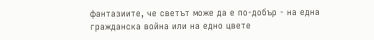фантазиите, че светът може да е по-добър - на една гражданска война или на едно цвете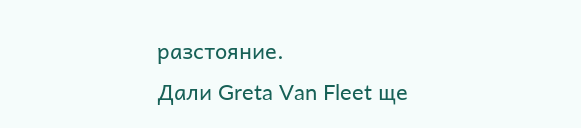разстояние.
Дали Greta Van Fleet ще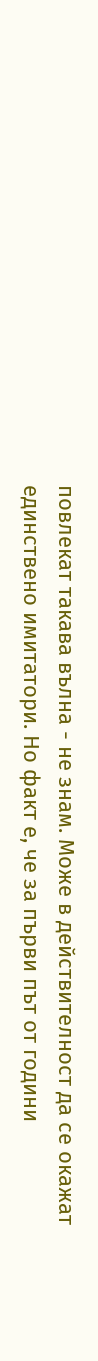повлекат такава вълна - не знам. Може в действителност да се окажат единствено имитатори. Но факт е, че за първи път от години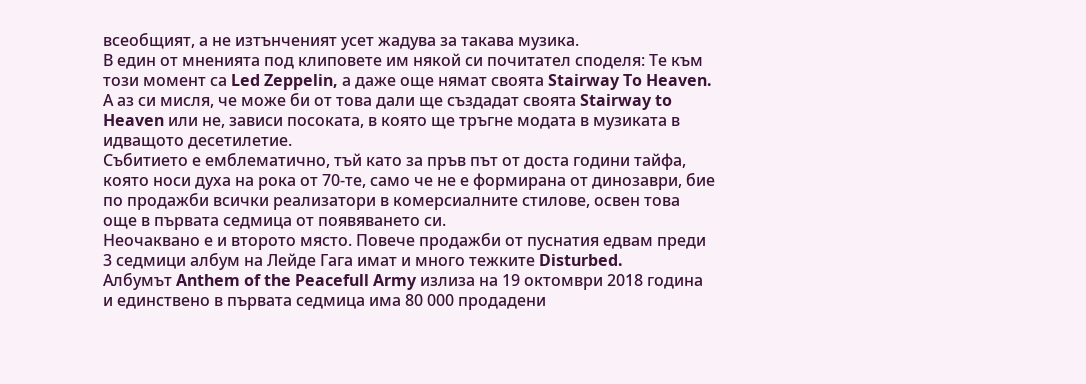всеобщият, а не изтънченият усет жадува за такава музика.
В един от мненията под клиповете им някой си почитател споделя: Те към този момент са Led Zeppelin, а даже още нямат своята Stairway To Heaven. А аз си мисля, че може би от това дали ще създадат своята Stairway to Heaven или не, зависи посоката, в която ще тръгне модата в музиката в идващото десетилетие.
Събитието е емблематично, тъй като за пръв път от доста години тайфа, която носи духа на рока от 70-те, само че не е формирана от динозаври, бие по продажби всички реализатори в комерсиалните стилове, освен това още в първата седмица от появяването си.
Неочаквано е и второто място. Повече продажби от пуснатия едвам преди 3 седмици албум на Лейде Гага имат и много тежките Disturbed.
Албумът Anthem of the Peacefull Army излиза на 19 октомври 2018 година и единствено в първата седмица има 80 000 продадени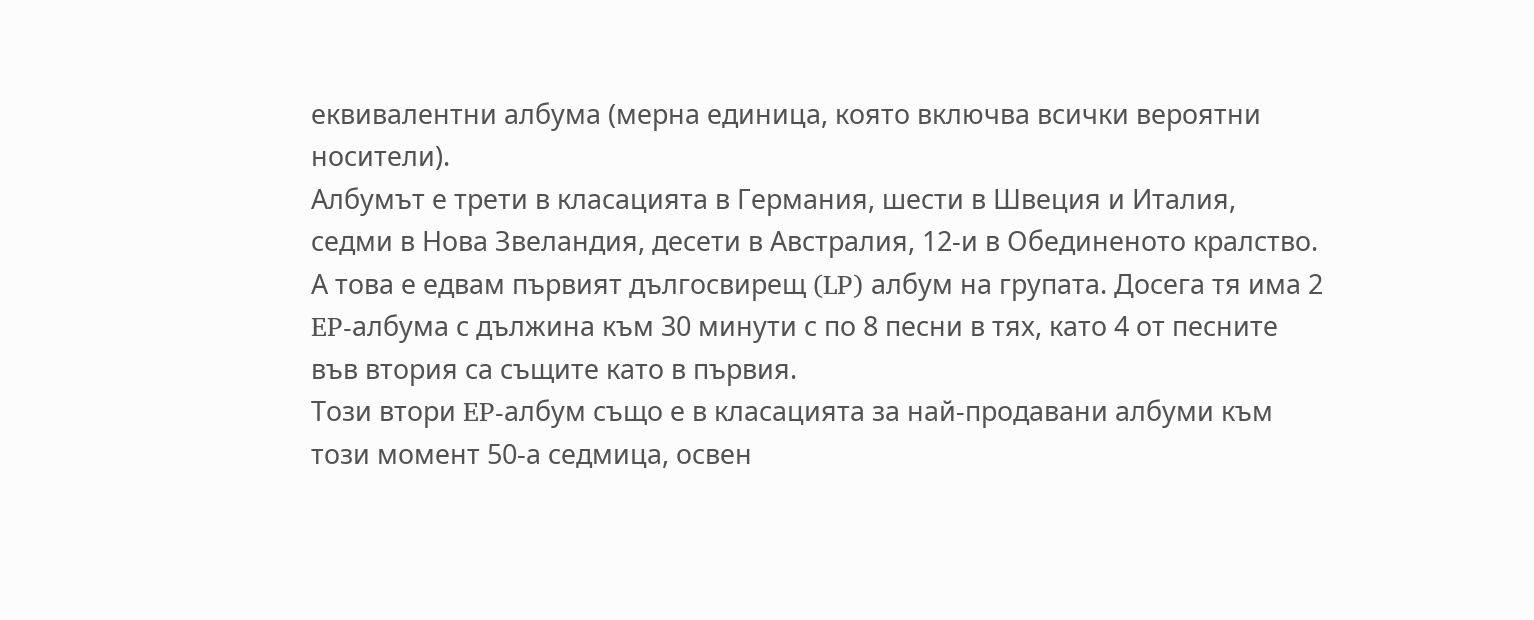еквивалентни албума (мерна единица, която включва всички вероятни носители).
Албумът е трети в класацията в Германия, шести в Швеция и Италия, седми в Нова Звеландия, десети в Австралия, 12-и в Обединеното кралство.
А това е едвам първият дългосвирещ (LP) албум на групата. Досега тя има 2 EP-албума с дължина към 30 минути с по 8 песни в тях, като 4 от песните във втория са същите като в първия.
Този втори EP-албум също е в класацията за най-продавани албуми към този момент 50-а седмица, освен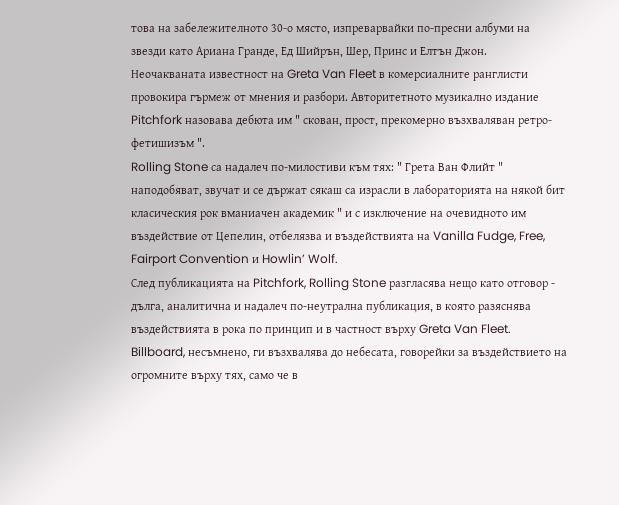това на забележителното 30-о място, изпреварвайки по-пресни албуми на звезди като Ариана Гранде, Ед Шийрън, Шер, Принс и Елтън Джон.
Неочакваната известност на Greta Van Fleet в комерсиалните ранглисти провокира гърмеж от мнения и разбори. Авторитетното музикално издание Pitchfork назовава дебюта им " скован, прост, прекомерно възхваляван ретро-фетишизъм ".
Rolling Stone са надалеч по-милостиви към тях: " Грета Ван Флийт " наподобяват, звучат и се държат сякаш са израсли в лабораторията на някой бит класическия рок вманиачен академик " и с изключение на очевидното им въздействие от Цепелин, отбелязва и въздействията на Vanilla Fudge, Free, Fairport Convention и Howlin’ Wolf.
След публикацията на Pitchfork, Rolling Stone разгласява нещо като отговор - дълга, аналитична и надалеч по-неутрална публикация, в която разяснява въздействията в рока по принцип и в частност върху Greta Van Fleet.
Billboard, несъмнено, ги възхвалява до небесата, говорейки за въздействието на огромните върху тях, само че в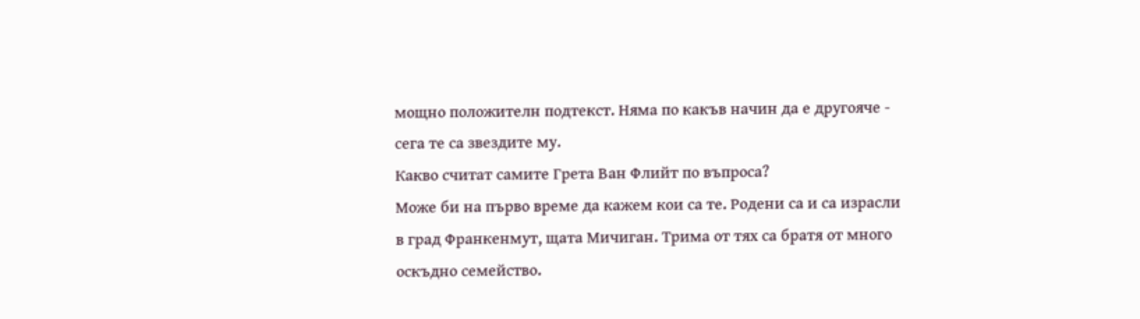мощно положителн подтекст. Няма по какъв начин да е другояче - сега те са звездите му.
Какво считат самите Грета Ван Флийт по въпроса?
Може би на първо време да кажем кои са те. Родени са и са израсли в град Франкенмут, щата Мичиган. Трима от тях са братя от много оскъдно семейство.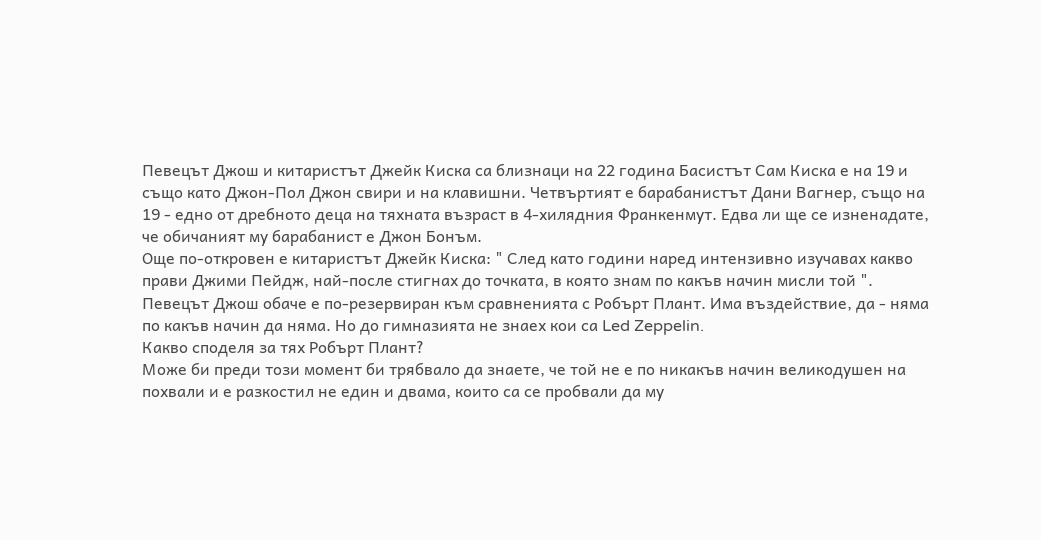Певецът Джош и китаристът Джейк Киска са близнаци на 22 година Басистът Сам Киска е на 19 и също като Джон-Пол Джон свири и на клавишни. Четвъртият е барабанистът Дани Вагнер, също на 19 - едно от дребното деца на тяхната възраст в 4-хилядния Франкенмут. Едва ли ще се изненадате, че обичаният му барабанист е Джон Бонъм.
Още по-откровен е китаристът Джейк Киска: " След като години наред интензивно изучавах какво прави Джими Пейдж, най-после стигнах до точката, в която знам по какъв начин мисли той ".
Певецът Джош обаче е по-резервиран към сравненията с Робърт Плант. Има въздействие, да - няма по какъв начин да няма. Но до гимназията не знаех кои са Led Zeppelin.
Какво споделя за тях Робърт Плант?
Може би преди този момент би трябвало да знаете, че той не е по никакъв начин великодушен на похвали и е разкостил не един и двама, които са се пробвали да му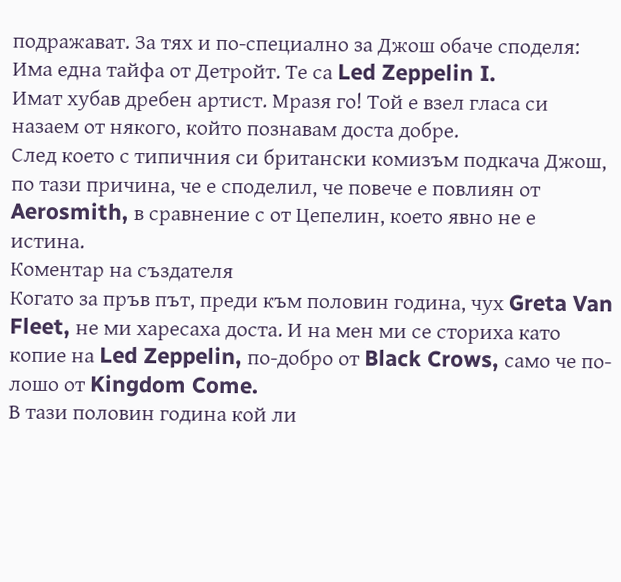подражават. За тях и по-специално за Джош обаче споделя:
Има една тайфа от Детройт. Те са Led Zeppelin I.
Имат хубав дребен артист. Мразя го! Той е взел гласа си назаем от някого, който познавам доста добре.
След което с типичния си британски комизъм подкача Джош, по тази причина, че е споделил, че повече е повлиян от Aerosmith, в сравнение с от Цепелин, което явно не е истина.
Коментар на създателя
Когато за пръв път, преди към половин година, чух Greta Van Fleet, не ми харесаха доста. И на мен ми се сториха като копие на Led Zeppelin, по-добро от Black Crows, само че по-лошо от Kingdom Come.
В тази половин година кой ли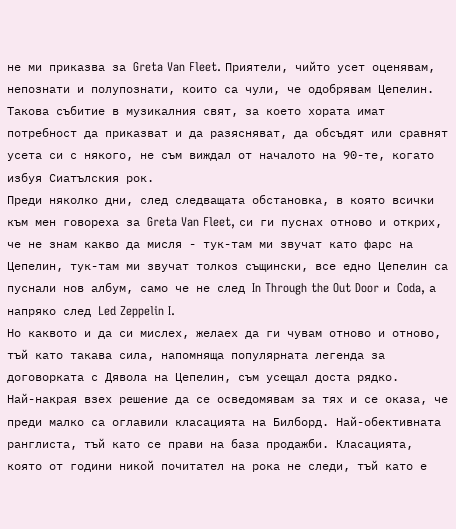не ми приказва за Greta Van Fleet. Приятели, чийто усет оценявам, непознати и полупознати, които са чули, че одобрявам Цепелин. Такова събитие в музикалния свят, за което хората имат потребност да приказват и да разясняват, да обсъдят или сравнят усета си с някого, не съм виждал от началото на 90-те, когато избуя Сиатълския рок.
Преди няколко дни, след следващата обстановка, в която всички към мен говореха за Greta Van Fleet, си ги пуснах отново и открих, че не знам какво да мисля - тук-там ми звучат като фарс на Цепелин, тук-там ми звучат толкоз същински, все едно Цепелин са пуснали нов албум, само че не след In Through the Out Door и Coda, а напряко след Led Zeppelin I.
Но каквото и да си мислех, желаех да ги чувам отново и отново, тъй като такава сила, напомняща популярната легенда за договорката с Дявола на Цепелин, съм усещал доста рядко.
Най-накрая взех решение да се осведомявам за тях и се оказа, че преди малко са оглавили класацията на Билборд. Най-обективната ранглиста, тъй като се прави на база продажби. Класацията, която от години никой почитател на рока не следи, тъй като е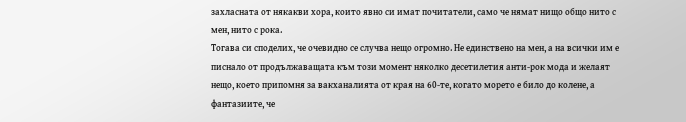захласната от някакви хора, които явно си имат почитатели, само че нямат нищо общо нито с мен, нито с рока.
Тогава си споделих, че очевидно се случва нещо огромно. Не единствено на мен, а на всички им е писнало от продължаващата към този момент няколко десетилетия анти-рок мода и желаят нещо, което припомня за вакханалията от края на 60-те, когато морето е било до колене, а фантазиите, че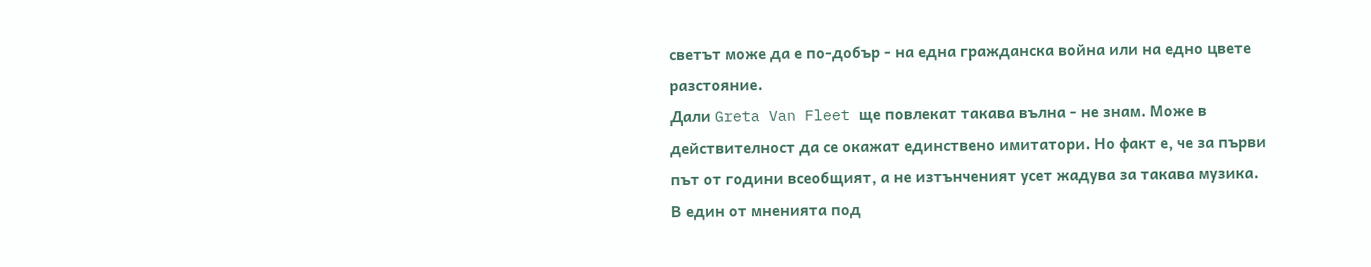светът може да е по-добър - на една гражданска война или на едно цвете разстояние.
Дали Greta Van Fleet ще повлекат такава вълна - не знам. Може в действителност да се окажат единствено имитатори. Но факт е, че за първи път от години всеобщият, а не изтънченият усет жадува за такава музика.
В един от мненията под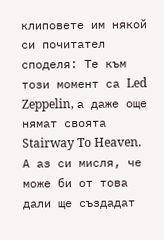клиповете им някой си почитател споделя: Те към този момент са Led Zeppelin, а даже още нямат своята Stairway To Heaven. А аз си мисля, че може би от това дали ще създадат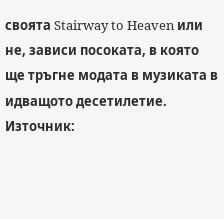своята Stairway to Heaven или не, зависи посоката, в която ще тръгне модата в музиката в идващото десетилетие.
Източник: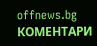offnews.bg
КОМЕНТАРИ